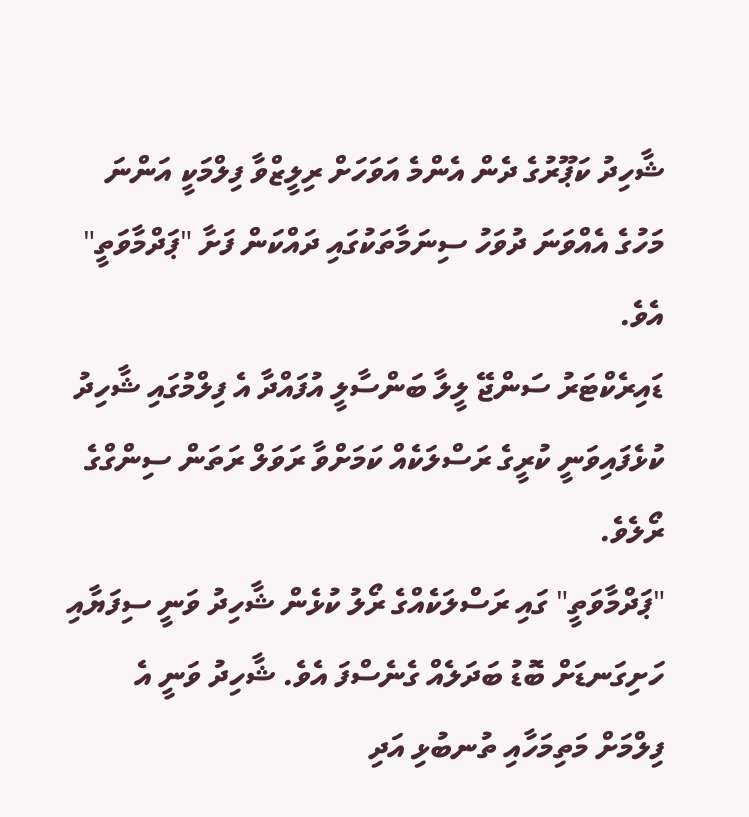ޝާހިދު ކަޕޫރުގެ ދެން އެންމެ އަވަހަށް ރިލީޒްވާ ފިލްމަކީ އަންނަ މަހުގެ އެއްވަނަ ދުވަހު ސިނަމާތަކުގައި ދައްކަން ފަށާ "ޕަދްމާވަތީ" އެވެ.
ޑައިރެކްޓަރު ސަންޖޭ ލީލާ ބަންސާލީ އުފައްދާ އެ ފިލްމުގައި ޝާހިދު ކުޅެފައިވަނީ ކުރީގެ ރަސްލަކެއް ކަމަށްވާ ރަވަލް ރަތަން ސިންގްގެ ރޯލެވެ.
"ޕަދްމާވަތީ" ގައި ރަސްލަކެއްގެ ރޯލު ކުޅެން ޝާހިދު ވަނީ ސިފަޔާއި ހަށިގަނޑަށް ބޮޑު ބަދަލެއް ގެނެސްފަ އެވެ. ޝާހިދު ވަނީ އެ ފިލްމަށް މަތިމަހާއި ތުނބުޅި އަދި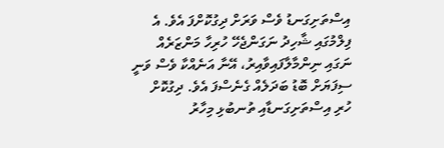އިސްތަށިގަނޑު ވެސް ވަރަށް ދިގުކޮށްފަ އެވެ. އެ ފިލްމުގައި ޝާހިދު ނަގަންޖެހޭ ހުރިހާ މަންޒަރެއް ނަގައި ނިންމާލާފައިވާއިރު، އޭނާ އަނެއްކާ ވެސް ވަނީ ސިފަޔަށް ބޮޑު ބަދަލެއް ގެނެސްފަ އެވެ. ދިގުކޮށް ހުރި އިސްތަށިގަނޑާއި ތުނބުޅި މިހާރު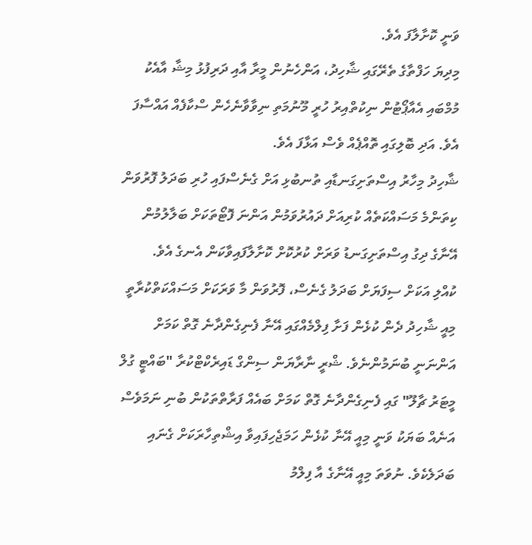ވަނީ ކޮށާލާފަ އެވެ.
މިދިޔަ ހަފްތާގެ ތެރޭގައި ޝާހިދު، އަންހެނުން މީރާ އާއި ދަރިފުޅު މިޝާ އާއެކު މުމްބައި އެއާޕޯޓުން ނިކުތްއިރު ހުރީ މޫނުމަތި ނިވާވާނެހެން ސްކާފެއް އައްސާފަ އެވެ. އަދި ބޮލިގައި ތޮއްޕެއް ވެސް އަޅާފަ އެވެ.
ޝާހިދު މިހާރު އިސްތަށިގަނޑާއި ތުނބުޅި އަށް ގެނެސްފައި ހުރި ބަދަލު ފޮރުވަން ކިތަންމެ މަސައްކަތެއް ކުރިއަށް ދައުރުވަމުން އަންނަ ފޮޓޯތަކަށް ބަލާލުމުން އޭނާގެ ދިގު އިސްތަށިގަނޑު ވަރަށް ކުރުކޮށް ކޮށާލާފައިވާކަން އެނގެ އެވެ.
ކުއްލި އަކަށް ސިފަޔަށް ބަދަލު ގެނެސް، ފޮރުވަން މާ ވަރަކަށް މަސައްކަތްކުރާތީ މިއީ ޝާހިދު ދެން ކުޅެން ފަށާ ފިލްމެއްގައި އޭނާ ފެނިގެންދާނެ ގޮތް ކަމަށް އަންނަނީ ބުނަމުންނެވެ. ޝްރީ ނާރާޔަން ސިންގް ޑައިރެކްޓްކުރާ "ބައްޓީ ގުލް މީޓަރު ޗާލޫ" ގައި ފެނިގެންދާނެ ގޮތް ކަމަށް ބައެއް ފަރާތްތަކުން ބުނި ނަމަވެސް އަނެއް ބަޔަކު ވަނީ މިއީ އޭނާ ކުޅެން ހަމަޖެހިފައިވާ އިޝްތިހާރަކަށް ގެނައި ބަދަލެކެވެ. ނުވަތަ މިއީ އޭނާގެ އާ ފިލްމު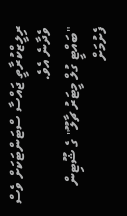ރިލީޒްކުރާތީ ޖައްސާ ސްޓަންޓަކަށް ވެސް ވެދާނެ އެވެ.
"ބައްޓީ ގުލް މީޓަރު ޗާލޫ" ގެ ޝޫޓިން ފެށުމަށް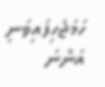ހަމަޖެހިފައިވަނި އަންނަ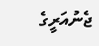ޖެނުއަރީގެ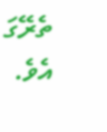ތެރޭގަ އެވެ.